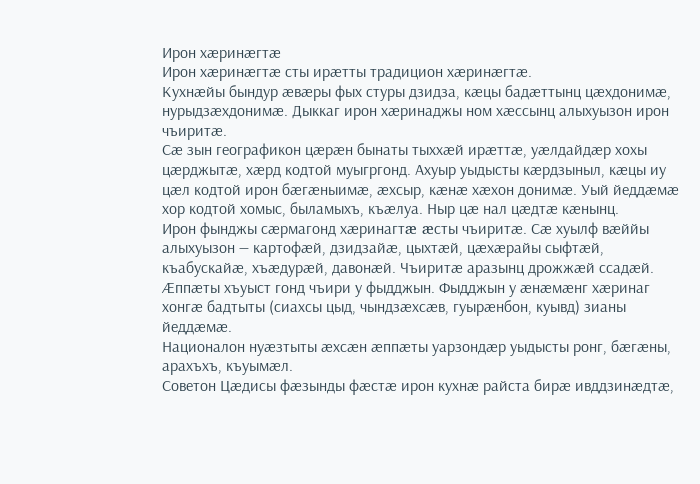Ирон хæринæгтæ
Ирон хæринæгтæ сты ирæтты традицион хæринæгтæ.
Кухнæйы бындур æвæры фых стуры дзидза, кæцы бадæттынц цæхдонимæ, нурыдзæхдонимæ. Дыккаг ирон хæринаджы ном хæссынц алыхуызон ирон чъиритæ.
Сæ зын географикон цæрæн бынаты тыххæй ирæттæ, уæлдайдæр хохы цæрджытæ, хæрд кодтой муыгргонд. Ахуыр уыдысты кæрдзыныл, кæцы иу цæл кодтой ирон бæгæныимæ, æхсыр, кæнæ хæхон донимæ. Уый йеддæмæ хор кодтой хомыс, быламыхъ, къæлуа. Ныр цæ нал цæдтæ кæнынц.
Ирон фынджы сæрмагонд хæринагтæ æсты чъиритæ. Сæ хуылф вæййы алыхуызон — картофæй, дзидзайæ, цыхтæй, цæхæрайы сыфтæй, къабускайæ, хъæдурæй, давонæй. Чъиритæ аразынц дрожжæй ссадæй. Æппæты хъуыст гонд чъири у фыдджын. Фыдджын у æнæмæнг хæринаг хонгæ бадтыты (сиахсы цыд, чындзæхсæв, гуырæнбон, куывд) зианы йеддæмæ.
Националон нуæзтыты æхсæн æппæты уарзондæр уыдысты ронг, бæгæны, арахъхъ, къуымæл.
Советон Цæдисы фæзынды фæстæ ирон кухнæ райста бирæ ивддзинæдтæ,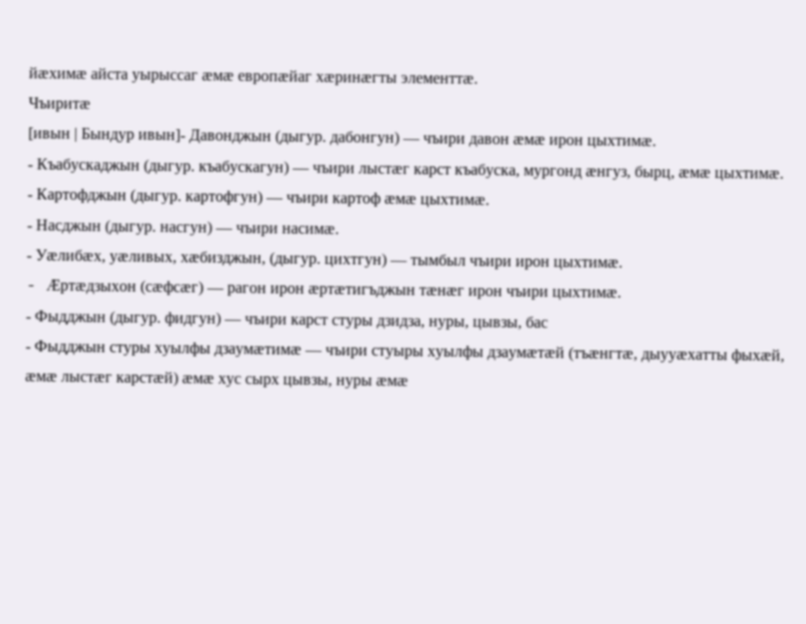йæхимæ айста уырыссаг æмæ европæйаг хæринæгты элементтæ.
Чъиритæ
[ивын | Бындур ивын]- Давонджын (дыгур. дабонгун) — чъири давон æмæ ирон цыхтимæ.
- Къабускаджын (дыгур. къабускагун) — чъири лыстæг карст къабуска, мургонд æнгуз, бырц, æмæ цыхтимæ.
- Картофджын (дыгур. картофгун) — чъири картоф æмæ цыхтимæ.
- Насджын (дыгур. насгун) — чъири насимæ.
- Уæлибæх, уæливых, хæбизджын, (дыгур. цихтгун) — тымбыл чъири ирон цыхтимæ.
- Æртæдзыхон (сæфсæг) — рагон ирон æртæтигъджын тæнæг ирон чъири цыхтимæ.
- Фыдджын (дыгур. фидгун) — чъири карст стуры дзидза, нуры, цывзы, бас
- Фыдджын стуры хуылфы дзаумæтимæ — чъири стуыры хуылфы дзаумæтæй (тъæнгтæ, дыууæхатты фыхæй, æмæ лыстæг карстæй) æмæ хус сырх цывзы, нуры æмæ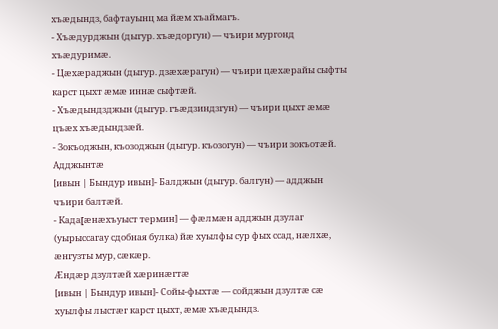хъæдындз, бафтауынц ма йæм хъаймагъ.
- Хъæдурджын (дыгур. хъæдоргун) — чъири мургонд хъæдуримæ.
- Цæхæраджын (дыгур. дзæхæрагун) — чъири цæхæрайы сыфты карст цыхт æмæ иннæ сыфтæй.
- Хъæдындзджын (дыгур. гъæдзиндзгун) — чъири цыхт æмæ цъæх хъæдындзæй.
- Зокъоджын, къозоджын (дыгур. къозогун) — чъири зокъотæй.
Адджынтæ
[ивын | Бындур ивын]- Балджын (дыгур. балгун) — адджын чъири балтæй.
- Када[æнæхъуыст термин] — фæлмæн адджын дзулаг (уырыссагау сдобная булка) йæ хуылфы сур фых ссад, нæлхæ, æнгузты мур, сæкæр.
Æндæр дзултæй хæринæгтæ
[ивын | Бындур ивын]- Сойы-фыхтæ — сойджын дзултæ сæ хуылфы лыстæг карст цыхт, æмæ хъæдындз.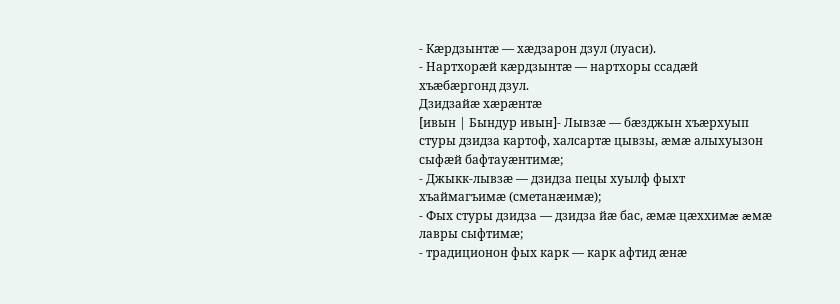- Кæрдзынтæ — хæдзарон дзул (луаси).
- Нартхорæй кæрдзынтæ — нартхоры ссадæй хъæбæргонд дзул.
Дзидзайæ хæрæнтæ
[ивын | Бындур ивын]- Лывзæ — бæзджын хъæрхуып стуры дзидза картоф, халсартæ цывзы, æмæ алыхуызон сыфæй бафтауæнтимæ;
- Джыкк-лывзæ — дзидза пецы хуылф фыхт хъаймагъимæ (сметанæимæ);
- Фых стуры дзидза — дзидза йæ бас, æмæ цæххимæ æмæ лавры сыфтимæ;
- традиционон фых карк — карк афтид æнæ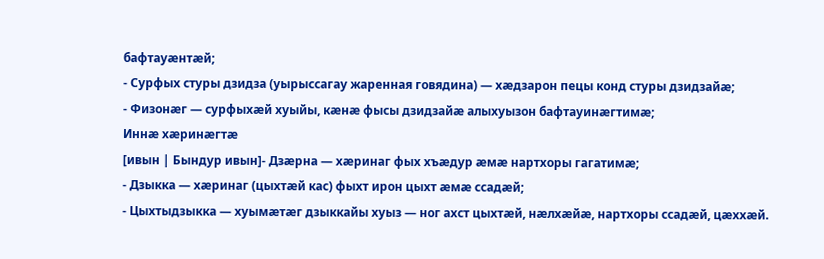бафтауæнтæй;
- Сурфых стуры дзидза (уырыссагау жаренная говядина) — хæдзарон пецы конд стуры дзидзайæ;
- Физонæг — сурфыхæй хуыйы, кæнæ фысы дзидзайæ алыхуызон бафтауинæгтимæ;
Иннæ хæринæгтæ
[ивын | Бындур ивын]- Дзæрна — хæринаг фых хъæдур æмæ нартхоры гагатимæ;
- Дзыкка — хæринаг (цыхтæй кас) фыхт ирон цыхт æмæ ссадæй;
- Цыхтыдзыкка — хуымæтæг дзыккайы хуыз — ног ахст цыхтæй, нæлхæйæ, нартхоры ссадæй, цæххæй.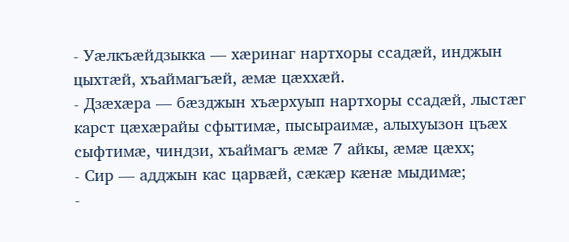- Уæлкъæйдзыкка — хæринаг нартхоры ссадæй, инджын цыхтæй, хъаймагъæй, æмæ цæххæй.
- Дзæхæра — бæзджын хъæрхуып нартхоры ссадæй, лыстæг карст цæхæрайы сфытимæ, пысыраимæ, алыхуызон цъæх сыфтимæ, чиндзи, хъаймагъ æмæ 7 айкы, æмæ цæхх;
- Сир — адджын кас царвæй, сæкæр кæнæ мыдимæ;
-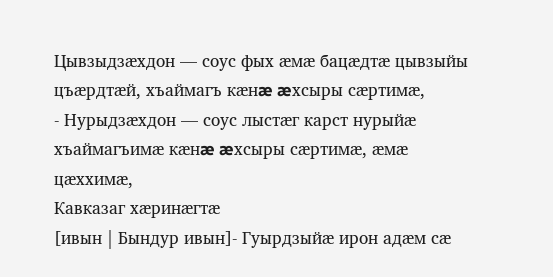Цывзыдзæхдон — соус фых æмæ бацæдтæ цывзыйы цъæрдтæй, хъаймагъ кæнæ æхсыры сæртимæ,
- Нурыдзæхдон — соус лыстæг карст нурыйæ хъаймагъимæ кæнæ æхсыры сæртимæ, æмæ цæххимæ,
Кавказаг хæринæгтæ
[ивын | Бындур ивын]- Гуырдзыйæ ирон адæм сæ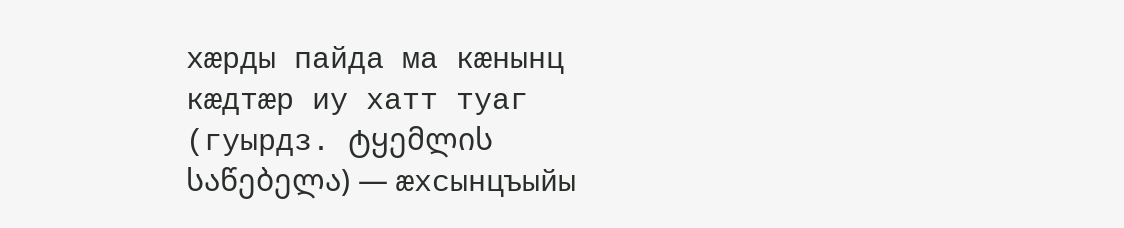хæрды пайда ма кæнынц кæдтæр иу хатт туаг (гуырдз. ტყემლის საწებელა) — æхсынцъыйы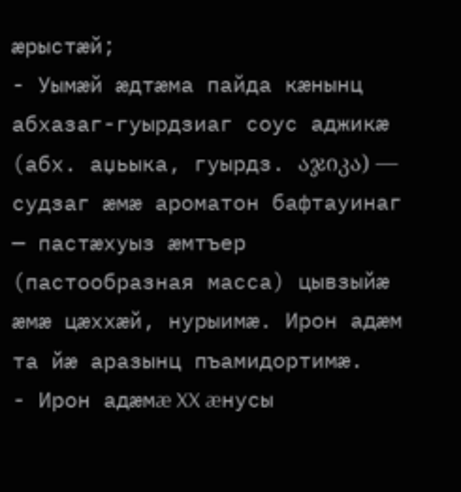æрыстæй;
- Уымæй æдтæма пайда кæнынц абхазаг-гуырдзиаг соус аджикæ (абх. аџьыка, гуырдз. აჯიკა) — судзаг æмæ ароматон бафтауинаг — пастæхуыз æмтъер (пастообразная масса) цывзыйæ æмæ цæххæй, нурыимæ. Ирон адæм та йæ аразынц пъамидортимæ.
- Ирон адæмæ XX æнусы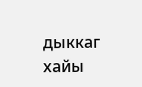дыккаг хайы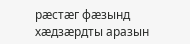рæстæг фæзынд хæдзæрдты аразын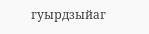гуырдзыйаг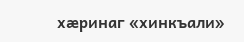хæринаг «хинкъали»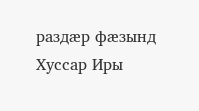раздæр фæзынд Хуссар Иры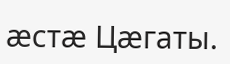æстæ Цæгаты.